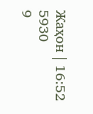Жаҳон | 16:52
5930
9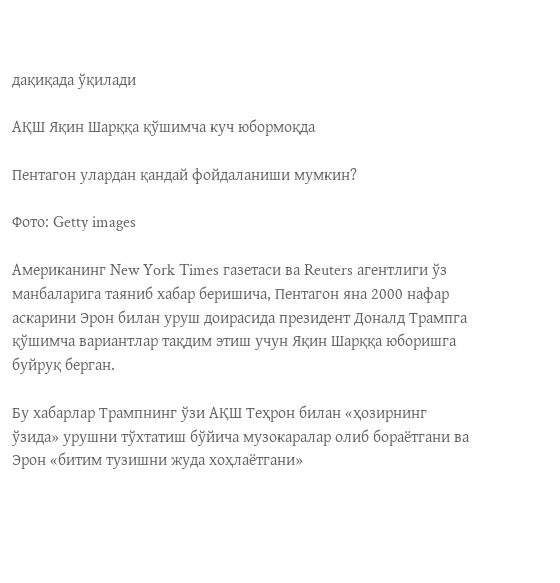дақиқада ўқилади

АҚШ Яқин Шарққа қўшимча куч юбормоқда

Пентагон улардан қандай фойдаланиши мумкин?

Фото: Getty images

Американинг New York Times газетаси ва Reuters агентлиги ўз манбаларига таяниб хабар беришича, Пентагон яна 2000 нафар аскарини Эрон билан уруш доирасида президент Доналд Трампга қўшимча вариантлар тақдим этиш учун Яқин Шарққа юборишга буйруқ берган.

Бу хабарлар Трампнинг ўзи АҚШ Теҳрон билан «ҳозирнинг ўзида» урушни тўхтатиш бўйича музокаралар олиб бораётгани ва Эрон «битим тузишни жуда хоҳлаётгани»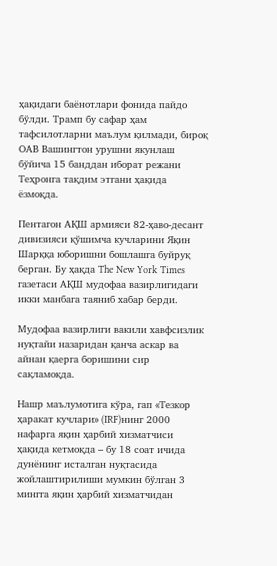ҳақидаги баёнотлари фонида пайдо бўлди. Трамп бу сафар ҳам тафсилотларни маълум қилмади, бироқ ОАВ Вашингтон урушни якунлаш бўйича 15 банддан иборат режани Теҳронга тақдим этгани ҳақида ёзмоқда.

Пентагон АҚШ армияси 82-ҳаво-десант дивизияси қўшимча кучларини Яқин Шарққа юборишни бошлашга буйруқ берган. Бу ҳақда The New York Times газетаси АҚШ мудофаа вазирлигидаги икки манбага таяниб хабар берди.

Мудофаа вазирлиги вакили хавфсизлик нуқтайи назаридан қанча аскар ва айнан қаерга боришини сир сақламоқда.

Нашр маълумотига кўра, гап «Тезкор ҳаракат кучлари» (IRF)нинг 2000 нафарга яқин ҳарбий хизматчиси ҳақида кетмоқда – бу 18 соат ичида дунёнинг исталган нуқтасида жойлаштирилиши мумкин бўлган 3 мингга яқин ҳарбий хизматчидан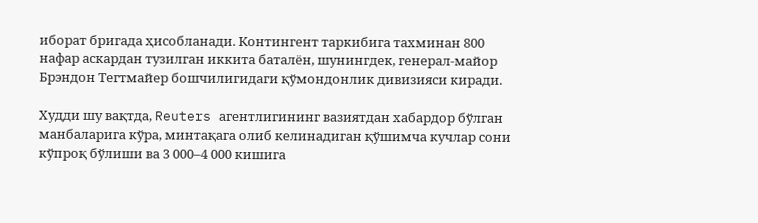иборат бригада ҳисобланади. Контингент таркибига тахминан 800 нафар аскардан тузилган иккита баталён, шунингдек, генерал-майор Брэндон Тегтмайер бошчилигидаги қўмондонлик дивизияси киради.

Худди шу вақтда, Reuters агентлигининг вазиятдан хабардор бўлган манбаларига кўра, минтақага олиб келинадиган қўшимча кучлар сони кўпроқ бўлиши ва 3 000–4 000 кишига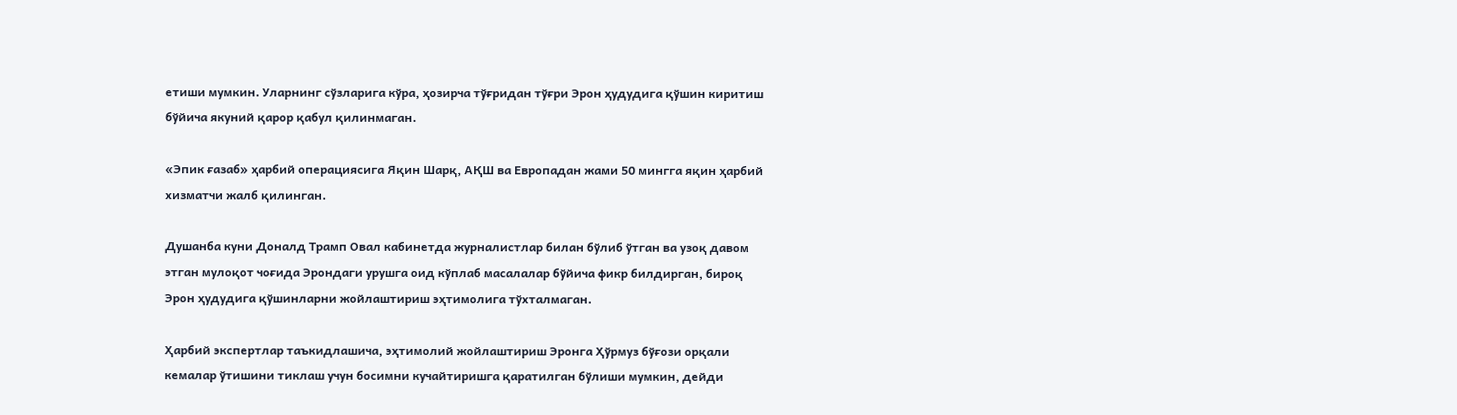етиши мумкин. Уларнинг сўзларига кўра, ҳозирча тўғридан тўғри Эрон ҳудудига қўшин киритиш бўйича якуний қарор қабул қилинмаган.

«Эпик ғазаб» ҳарбий операциясига Яқин Шарқ, АҚШ ва Европадан жами 50 мингга яқин ҳарбий хизматчи жалб қилинган.

Душанба куни Доналд Трамп Овал кабинетда журналистлар билан бўлиб ўтган ва узоқ давом этган мулоқот чоғида Эрондаги урушга оид кўплаб масалалар бўйича фикр билдирган, бироқ Эрон ҳудудига қўшинларни жойлаштириш эҳтимолига тўхталмаган.

Ҳарбий экспертлар таъкидлашича, эҳтимолий жойлаштириш Эронга Ҳўрмуз бўғози орқали кемалар ўтишини тиклаш учун босимни кучайтиришга қаратилган бўлиши мумкин, дейди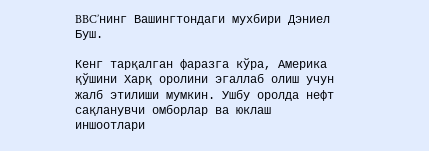BBC’нинг Вашингтондаги мухбири Дэниел Буш.

Кенг тарқалган фаразга кўра, Америка қўшини Харқ оролини эгаллаб олиш учун жалб этилиши мумкин. Ушбу оролда нефт сақланувчи омборлар ва юклаш иншоотлари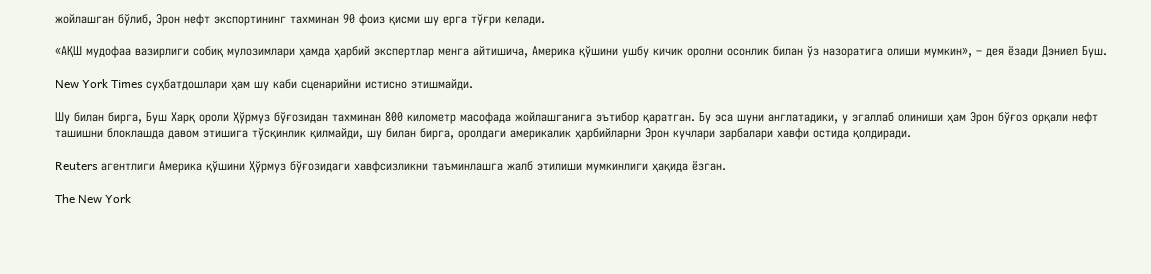жойлашган бўлиб, Эрон нефт экспортининг тахминан 90 фоиз қисми шу ерга тўғри келади.

«АҚШ мудофаа вазирлиги собиқ мулозимлари ҳамда ҳарбий экспертлар менга айтишича, Америка қўшини ушбу кичик оролни осонлик билан ўз назоратига олиши мумкин», – дея ёзади Дэниел Буш.

New York Times суҳбатдошлари ҳам шу каби сценарийни истисно этишмайди.

Шу билан бирга, Буш Харқ ороли Ҳўрмуз бўғозидан тахминан 800 километр масофада жойлашганига эътибор қаратган. Бу эса шуни англатадики, у эгаллаб олиниши ҳам Эрон бўғоз орқали нефт ташишни блоклашда давом этишига тўсқинлик қилмайди, шу билан бирга, оролдаги америкалик ҳарбийларни Эрон кучлари зарбалари хавфи остида қолдиради.

Reuters агентлиги Америка қўшини Ҳўрмуз бўғозидаги хавфсизликни таъминлашга жалб этилиши мумкинлиги ҳақида ёзган.

The New York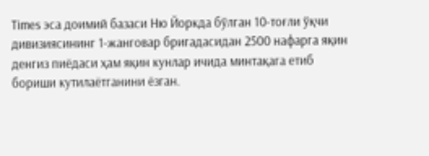Times эса доимий базаси Ню Йоркда бўлган 10-тоғли ўқчи дивизиясининг 1-жанговар бригадасидан 2500 нафарга яқин денгиз пиёдаси ҳам яқин кунлар ичида минтақага етиб бориши кутилаётганини ёзган.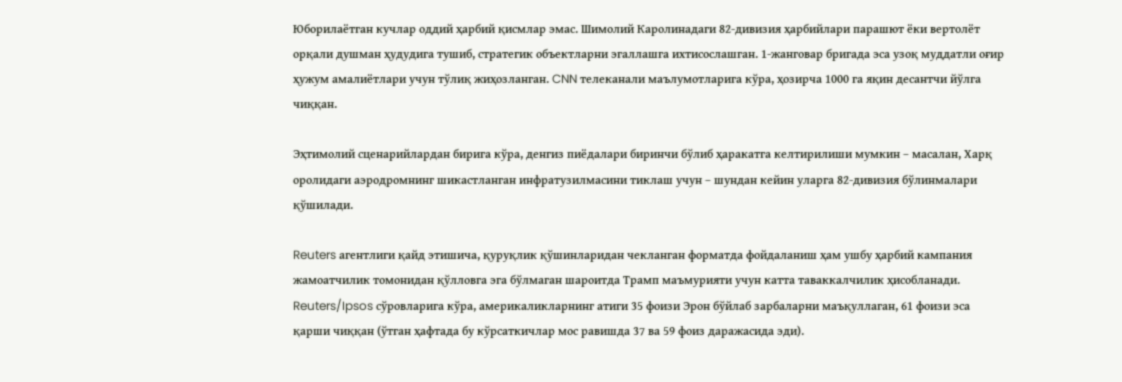Юборилаётган кучлар оддий ҳарбий қисмлар эмас. Шимолий Каролинадаги 82-дивизия ҳарбийлари парашют ёки вертолёт орқали душман ҳудудига тушиб, стратегик объектларни эгаллашга ихтисослашган. 1-жанговар бригада эса узоқ муддатли оғир ҳужум амалиётлари учун тўлиқ жиҳозланган. CNN телеканали маълумотларига кўра, ҳозирча 1000 га яқин десантчи йўлга чиққан.

Эҳтимолий сценарийлардан бирига кўра, денгиз пиёдалари биринчи бўлиб ҳаракатга келтирилиши мумкин – масалан, Харқ оролидаги аэродромнинг шикастланган инфратузилмасини тиклаш учун – шундан кейин уларга 82-дивизия бўлинмалари қўшилади.

Reuters агентлиги қайд этишича, қуруқлик қўшинларидан чекланган форматда фойдаланиш ҳам ушбу ҳарбий кампания жамоатчилик томонидан қўлловга эга бўлмаган шароитда Трамп маъмурияти учун катта таваккалчилик ҳисобланади. Reuters/Ipsos сўровларига кўра, америкаликларнинг атиги 35 фоизи Эрон бўйлаб зарбаларни маъқуллаган, 61 фоизи эса қарши чиққан (ўтган ҳафтада бу кўрсаткичлар мос равишда 37 ва 59 фоиз даражасида эди).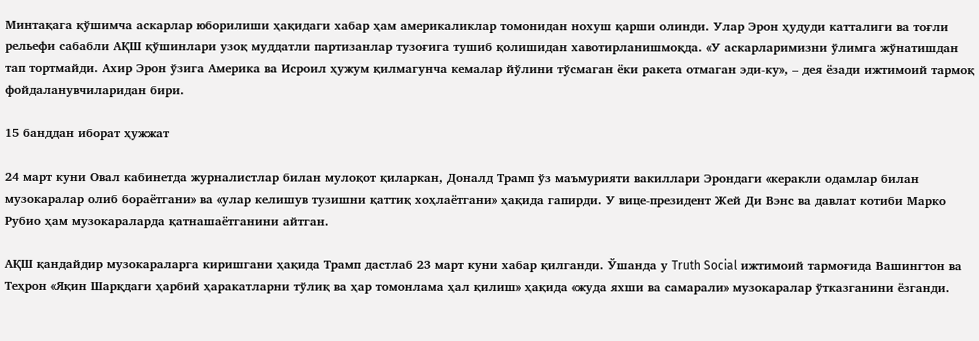Минтақага қўшимча аскарлар юборилиши ҳақидаги хабар ҳам америкаликлар томонидан нохуш қарши олинди. Улар Эрон ҳудуди катталиги ва тоғли рельефи сабабли АҚШ қўшинлари узоқ муддатли партизанлар тузоғига тушиб қолишидан хавотирланишмоқда. «У аскарларимизни ўлимга жўнатишдан тап тортмайди. Ахир Эрон ўзига Америка ва Исроил ҳужум қилмагунча кемалар йўлини тўсмаган ёки ракета отмаган эди-ку», – дея ёзади ижтимоий тармоқ фойдаланувчиларидан бири.

15 банддан иборат ҳужжат

24 март куни Овал кабинетда журналистлар билан мулоқот қиларкан, Доналд Трамп ўз маъмурияти вакиллари Эрондаги «керакли одамлар билан музокаралар олиб бораётгани» ва «улар келишув тузишни қаттиқ хоҳлаётгани» ҳақида гапирди. У вице-президент Жей Ди Вэнс ва давлат котиби Марко Рубио ҳам музокараларда қатнашаётганини айтган.

АҚШ қандайдир музокараларга киришгани ҳақида Трамп дастлаб 23 март куни хабар қилганди. Ўшанда у Truth Social ижтимоий тармоғида Вашингтон ва Теҳрон «Яқин Шарқдаги ҳарбий ҳаракатларни тўлиқ ва ҳар томонлама ҳал қилиш» ҳақида «жуда яхши ва самарали» музокаралар ўтказганини ёзганди.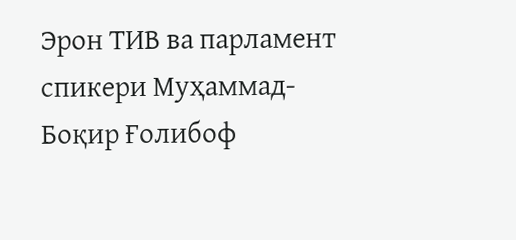Эрон ТИВ ва парламент спикери Муҳаммад-Боқир Ғолибоф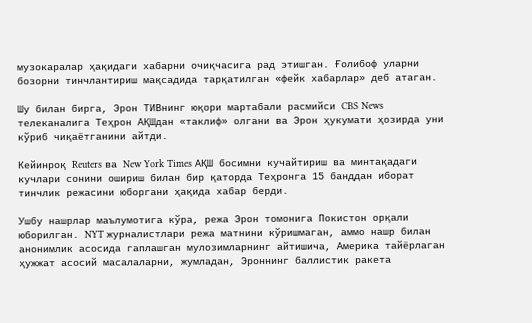музокаралар ҳақидаги хабарни очиқчасига рад этишган. Ғолибоф уларни бозорни тинчлантириш мақсадида тарқатилган «фейк хабарлар» деб атаган.

Шу билан бирга, Эрон ТИВнинг юқори мартабали расмийси CBS News телеканалига Теҳрон АҚШдан «таклиф» олгани ва Эрон ҳукумати ҳозирда уни кўриб чиқаётганини айтди.

Кейинроқ Reuters ва New York Times АҚШ босимни кучайтириш ва минтақадаги кучлари сонини ошириш билан бир қаторда Теҳронга 15 банддан иборат тинчлик режасини юборгани ҳақида хабар берди.

Ушбу нашрлар маълумотига кўра, режа Эрон томонига Покистон орқали юборилган. NYT журналистлари режа матнини кўришмаган, аммо нашр билан анонимлик асосида гаплашган мулозимларнинг айтишича, Америка тайёрлаган ҳужжат асосий масалаларни, жумладан, Эроннинг баллистик ракета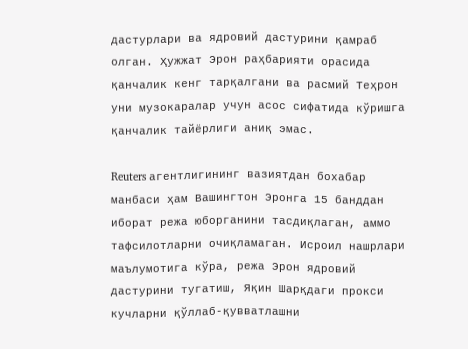дастурлари ва ядровий дастурини қамраб олган. Ҳужжат Эрон раҳбарияти орасида қанчалик кенг тарқалгани ва расмий Теҳрон уни музокаралар учун асос сифатида кўришга қанчалик тайёрлиги аниқ эмас.

Reuters агентлигининг вазиятдан бохабар манбаси ҳам Вашингтон Эронга 15 банддан иборат режа юборганини тасдиқлаган, аммо тафсилотларни очиқламаган. Исроил нашрлари маълумотига кўра, режа Эрон ядровий дастурини тугатиш, Яқин Шарқдаги прокси кучларни қўллаб-қувватлашни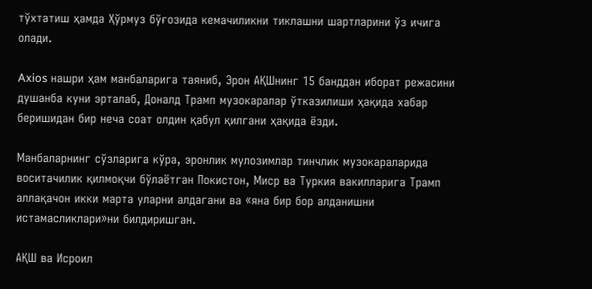тўхтатиш ҳамда Ҳўрмуз бўғозида кемачиликни тиклашни шартларини ўз ичига олади.

Axios нашри ҳам манбаларига таяниб, Эрон АҚШнинг 15 банддан иборат режасини душанба куни эрталаб, Доналд Трамп музокаралар ўтказилиши ҳақида хабар беришидан бир неча соат олдин қабул қилгани ҳақида ёзди.

Манбаларнинг сўзларига кўра, эронлик мулозимлар тинчлик музокараларида воситачилик қилмоқчи бўлаётган Покистон, Миср ва Туркия вакилларига Трамп аллақачон икки марта уларни алдагани ва «яна бир бор алданишни истамасликлари»ни билдиришган.

АҚШ ва Исроил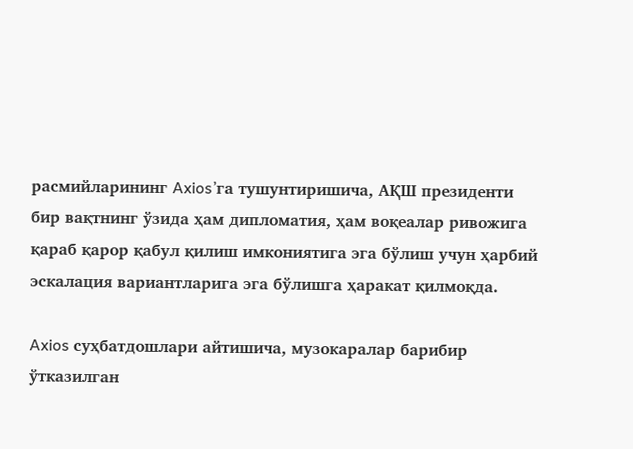расмийларининг Axios’га тушунтиришича, АҚШ президенти бир вақтнинг ўзида ҳам дипломатия, ҳам воқеалар ривожига қараб қарор қабул қилиш имкониятига эга бўлиш учун ҳарбий эскалация вариантларига эга бўлишга ҳаракат қилмоқда.

Axios суҳбатдошлари айтишича, музокаралар барибир ўтказилган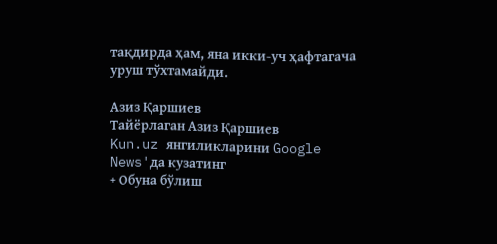тақдирда ҳам, яна икки-уч ҳафтагача уруш тўхтамайди.

Азиз Қаршиев
Тайёрлаган Азиз Қаршиев
Kun.uz янгиликларини Google News'да кузатинг
+ Обуна бўлиш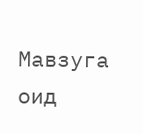Мавзуга оид